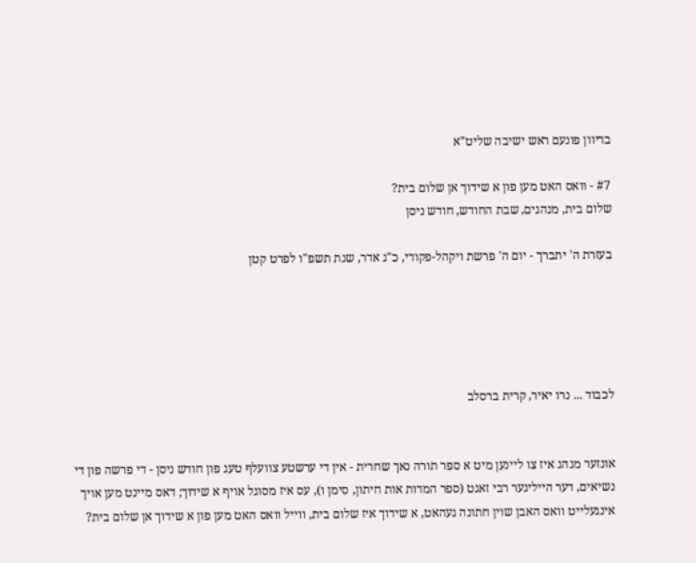בריוון פונעם ראש ישיבה שליט"א

#7 - וואס האט מען פון א שידוך אן שלום בית?
שלום בית, מנהגים, שבת החודש, חודש ניסן

בעזרת ה' יתברך - יום ה' פרשת ויקהל-פקודי, כ"ג אדר, שנת תשפ"ו לפרט קטן





לכבוד ... נרו יאיר, קרית ברסלב


אונזער מנהג איז צו ליינען מיט א ספר תורה נאך שחרית - אין די ערשטע צוועלף טעג פון חודש ניסן - די פרשה פון די נשיאים, דער הייליגער רבי זאגט (ספר המדות אות חיתון, סימן ו), עס איז מסוגל אויף א שידוך; דאס מיינט מען אויך אינגעלייט וואס האבן שוין חתונה געהאט, א שידוך איז שלום בית, ווייל וואס האט מען פון א שידוך אן שלום בית?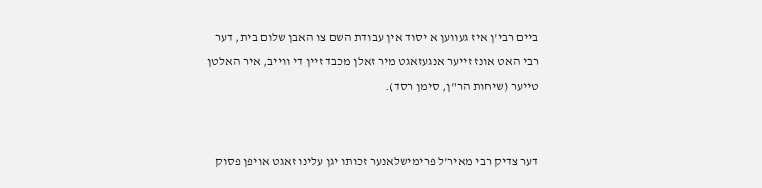ביים רבי'ן איז געווען א יסוד אין עבודת השם צו האבן שלום בית, דער רבי האט אונז זייער אנגעזאגט מיר זאלן מכבד זיין די ווייב, איר האלטן טייער (שיחות הר"ן, סימן רסד).


דער צדיק רבי מאיר'ל פרימישלאנער זכותו יגן עלינו זאגט אויפן פסוק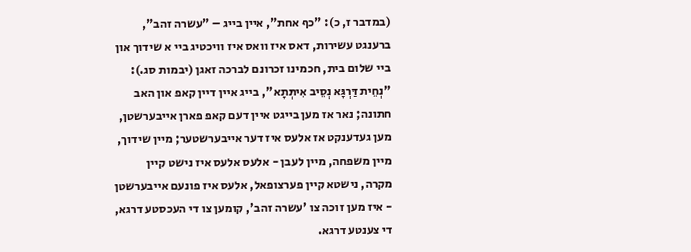(במדבר ז, כ): "כף אחת", איין בייג – "עשרה זהב", ברענגט עשירות, דאס איז וואס איז וויכטיג ביי א שידוך און ביי שלום בית, חכמינו זכרונם לברכה זאגן (יבמות סג.): "נְחֵית דַּרְגָּא נְסֵיב אִיתְּתָא", בייג איין דיין קאפ און האב חתונה; נאר אז מען בייגט איין דעם קאפ פארן אייבערשטן, מען געדענקט אז אלעס איז דער אייבערשטער; מיין שידוך, מיין משפחה, מיין לעבן - אלעס אלעס איז נישט קיין מקרה, נישטא קיין פערצופאל, אלעס איז פונעם אייבערשטן - איז מען זוכה צו 'עשרה זהב', קומען צו די העכסטע דרגא, די צענטע דרגא.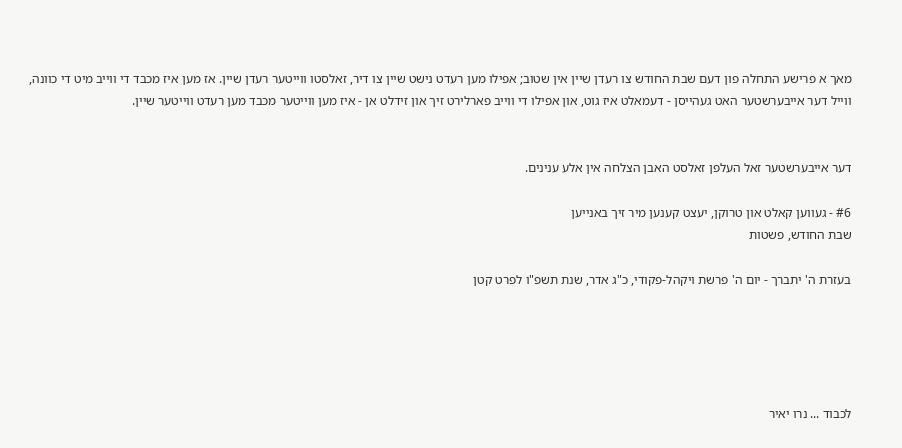מאך א פרישע התחלה פון דעם שבת החודש צו רעדן שיין אין שטוב; אפילו מען רעדט נישט שיין צו דיר, זאלסטו ווייטער רעדן שיין. אז מען איז מכבד די ווייב מיט די כוונה, ווייל דער אייבערשטער האט געהייסן - דעמאלט איז גוט, און אפילו די ווייב פארלירט זיך און זידלט אן - איז מען ווייטער מכבד מען רעדט ווייטער שיין.


דער אייבערשטער זאל העלפן זאלסט האבן הצלחה אין אלע ענינים.

#6 - געווען קאלט און טרוקן, יעצט קענען מיר זיך באנייען
שבת החודש, פשטות

בעזרת ה' יתברך - יום ה' פרשת ויקהל-פקודי, כ"ג אדר, שנת תשפ"ו לפרט קטן





לכבוד ... נרו יאיר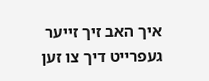איך האב זיך זייער געפרייט דיך צו זען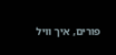פורים, איך וויל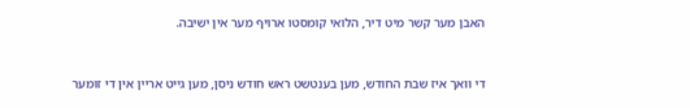האבן מער קשר מיט דיר, הלואי קומסטו ארויף מער אין ישיבה.


די וואך איז שבת החודש, מען בענטשט ראש חודש ניסן, מען גייט אריין אין די זומער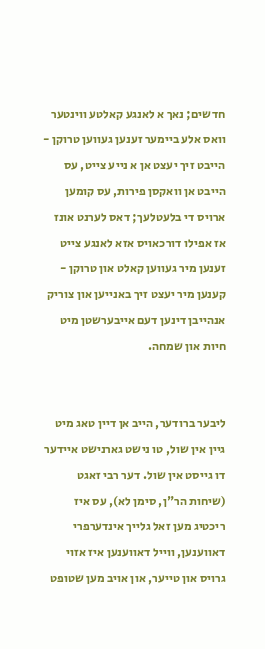חדשים; נאך א לאנגע קאלטע ווינטער וואס אלע ביימער זענען געווען טרוקן - הייבט זיך יעצט אן א נייע צייט, עס הייבט אן וואקסן פירות, עס קומען ארויס די בלעטלעך; דאס לערנט אונז אז אפילו דורכאויס אזא לאנגע צייט זענען מיר געווען קאלט און טרוקן - קענען מיר יעצט זיך באנייען און צוריק אנהייבן דינען דעם אייבערשטן מיט חיות און שמחה.


ליבער ברודער, הייב אן דיין טאג מיט גיין אין שול, טו נישט גארנישט איידער דו גייסט אין שול. דער רבי זאגט (שיחות הר"ן, סימן לא), עס איז ריכטיג מען זאל גלייך אינדערפרי דאווענען, ווייל דאווענען איז אזוי גרויס און טייער, און אויב מען שטופט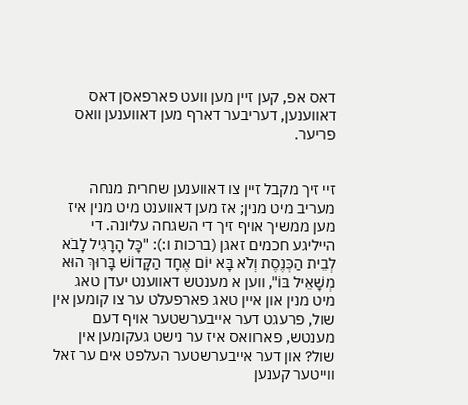דאס אפ, קען זיין מען וועט פארפאסן דאס דאווענען, דעריבער דארף מען דאווענען וואס פריער.


זיי זיך מקבל זיין צו דאווענען שחרית מנחה מעריב מיט מנין; אז מען דאווענט מיט מנין איז מען ממשיך אויף זיך די השגחה עליונה. די הייליגע חכמים זאגן (ברכות ו:): "כָּל הָרָגִיל לָבֹא לְבֵית הַכְּנֶסֶת וְלֹא בָּא יוֹם אֶחָד הַקָּדוֹשׁ בָּרוּךְ הוּא מְשָׁאֵיל בּוֹ", ווען א מענטש דאווענט יעדן טאג מיט מנין און איין טאג פארפעלט ער צו קומען אין שול, פרעגט דער אייבערשטער אויף דעם מענטש, פארוואס איז ער נישט געקומען אין שול? און דער אייבערשטער העלפט אים ער זאל ווייטער קענען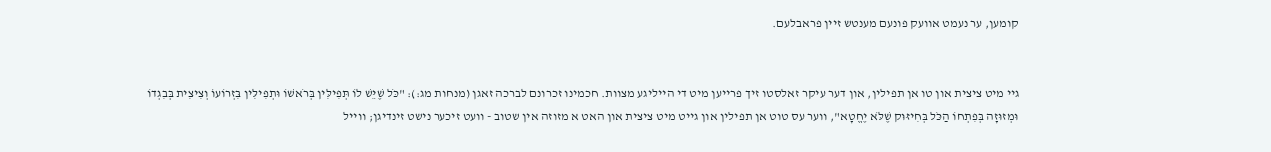קומען, ער נעמט אוועק פונעם מענטש זיין פראבלעם.


גיי מיט ציצית און טו אן תפילין, און דער עיקר זאלסטו זיך פרייען מיט די הייליגע מצוות. חכמינו זכרונם לברכה זאגן (מנחות מג:): "כֹּל שֶׁיֵּשׁ לוֹ תְּפִילִּין בְּרֹאשׁוֹ וּתְפִילִּין בִּזְרוֹעוֹ וְצִיצִית בְּבִגְדוֹ וּמְזוּזָה בְּפִתְחוֹ הַכֹּל בְּחִיזּוּק שֶׁלֹּא יֶחֱטָא", ווער עס טוט אן תפילין און גייט מיט ציצית און האט א מזוזה אין שטוב - וועט זיכער נישט זינדיגן; ווייל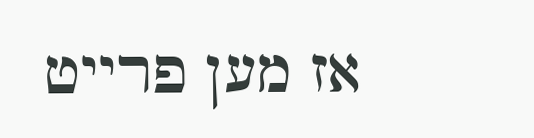אז מען פרייט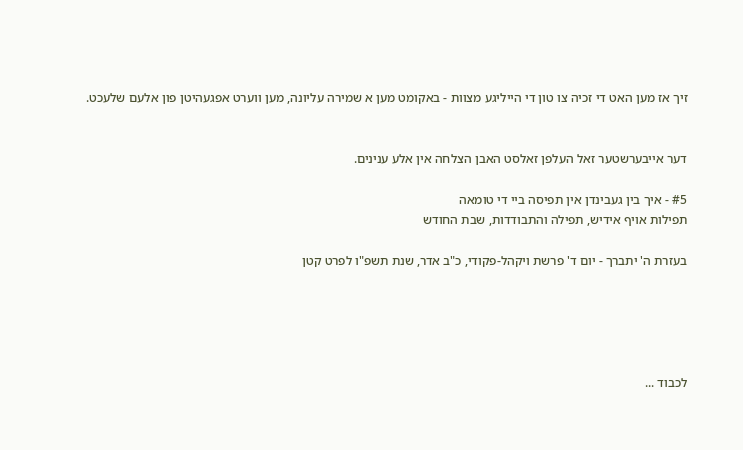זיך אז מען האט די זכיה צו טון די הייליגע מצוות - באקומט מען א שמירה עליונה, מען ווערט אפגעהיטן פון אלעם שלעכט.


דער אייבערשטער זאל העלפן זאלסט האבן הצלחה אין אלע ענינים.

#5 - איך בין געבינדן אין תפיסה ביי די טומאה
תפילות אויף אידיש, תפילה והתבודדות, שבת החודש

בעזרת ה' יתברך - יום ד' פרשת ויקהל-פקודי, כ"ב אדר, שנת תשפ"ו לפרט קטן





לכבוד ...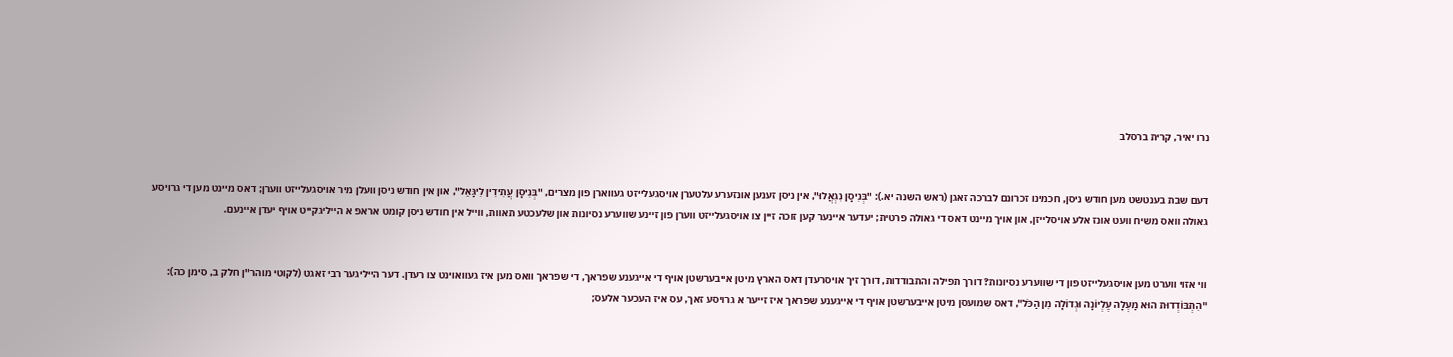נרו יאיר, קרית ברסלב


דעם שבת בענטשט מען חודש ניסן, חכמינו זכרונם לברכה זאגן (ראש השנה יא.): "בְּנִיסָן נִגְאֲלוּ", אין ניסן זענען אונזערע עלטערן אויסגעלייזט געווארן פון מצרים, "בְּנִיסָן עֲתִידִין לִיגָּאֵל", און אין חודש ניסן וועלן מיר אויסגעלייזט ווערן; דאס מיינט מען די גרויסע גאולה וואס משיח וועט אונז אלע אויסלייזן, און אויך מיינט דאס די גאולה פרטית; יעדער איינער קען זוכה זיין צו אויסגעלייזט ווערן פון זיינע שווערע נסיונות און שלעכטע תאוות, ווייל אין חודש ניסן קומט אראפ א הייליגקייט אויף יעדן איינעם.


ווי אזוי ווערט מען אויסגעלייזט פון די שווערע נסיונות? דורך תפילה והתבודדות, דורך זיך אויסרעדן דאס הארץ מיטן אייבערשטן אויף די אייגענע שפראך, די שפראך וואס מען איז געוואוינט צו רעדן. דער הייליגער רבי זאגט (לקוטי מוהר"ן חלק ב, סימן כה): "הִתְבּוֹדְדוּת הוּא מַעְלָה עֶלְיוֹנָה וּגְדוֹלָה מִן הַכֹּל", דאס שמועסן מיטן אייבערשטן אויף די אייגענע שפראך איז זייער א גרויסע זאך, עס איז העכער אלעס;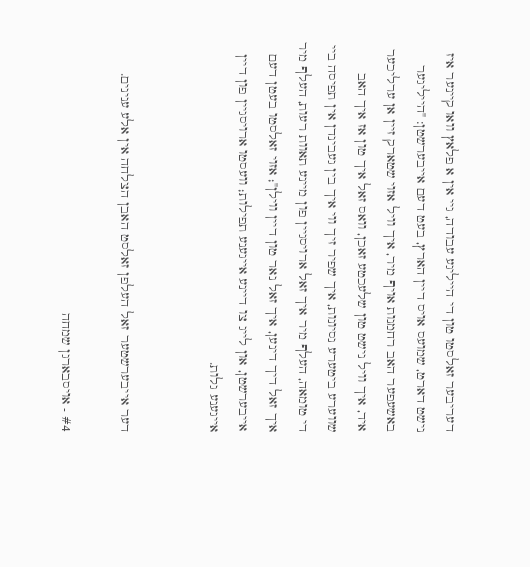דעריבער זאלסטו טון די הייליגע עבודה, גיי אין א פלאץ וואו קיינער איז נישט דארט, שמועס אויס דיין הארץ, בעט דעם אייבערשטן: "הייליגער באשעפער האב רחמנות אויף מיר, איך וויל אזוי שטארק זיין אן ערליכער איד, איך וויל נישט טון שלעכטע זאכן, וואס זאל איך טון אז איך האב שווערע ביטערע נסיונות, איך שפיר זיך ווי איך בין געבינדן אין תפיסה ביי די טומאה, העלף מיר איך זאל ארויסגיין פון מיינע תאוות רעות, העלף מיר איך זאל דיך דינען, איך זאל נאר טון דיין ווילן"; אזוי זאלסטו בעטן דעם אייבערשטן, און לייג צו דיינע אייגענע תפילות; וועסטו ארויסגיין פון דיין אייגענע גלות.


דער אייבערשטער זאל העלפן זאלסט האבן הצלחה אין אלע ענינים.

#4 - אויסבארגן שמחה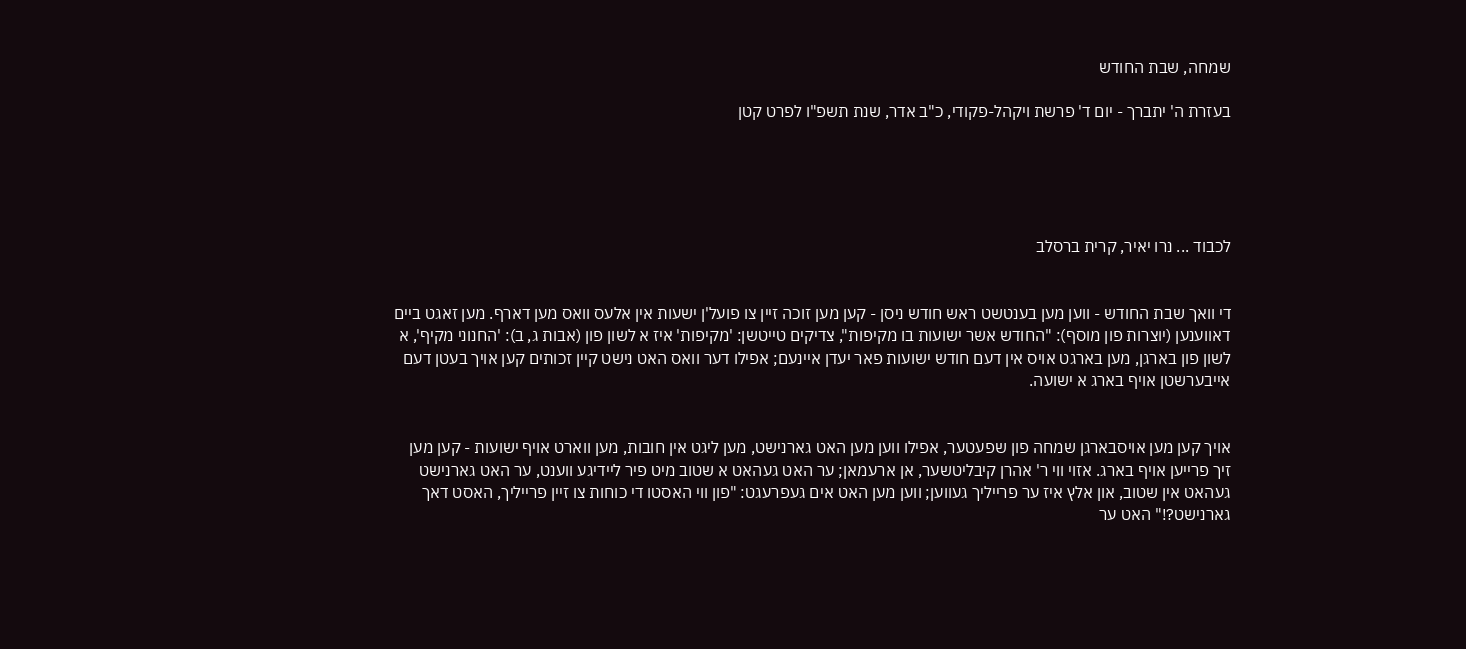שמחה, שבת החודש

בעזרת ה' יתברך - יום ד' פרשת ויקהל-פקודי, כ"ב אדר, שנת תשפ"ו לפרט קטן





לכבוד ... נרו יאיר, קרית ברסלב


די וואך שבת החודש - ווען מען בענטשט ראש חודש ניסן - קען מען זוכה זיין צו פועל'ן ישעות אין אלעס וואס מען דארף. מען זאגט ביים דאווענען (יוצרות פון מוסף): "החודש אשר ישועות בו מקיפות", צדיקים טייטשן: 'מקיפות' איז א לשון פון (אבות ג, ב): 'החנוני מקיף', א לשון פון בארגן, מען בארגט אויס אין דעם חודש ישועות פאר יעדן איינעם; אפילו דער וואס האט נישט קיין זכותים קען אויך בעטן דעם אייבערשטן אויף בארג א ישועה.


אויך קען מען אויסבארגן שמחה פון שפעטער, אפילו ווען מען האט גארנישט, מען ליגט אין חובות, מען ווארט אויף ישועות - קען מען זיך פרייען אויף בארג. אזוי ווי ר' אהרן קיבליטשער, אן ארעמאן; ער האט געהאט א שטוב מיט פיר ליידיגע ווענט, ער האט גארנישט געהאט אין שטוב, און אלץ איז ער פרייליך געווען; ווען מען האט אים געפרעגט: "פון ווי האסטו די כוחות צו זיין פרייליך, האסט דאך גארנישט?!" האט ער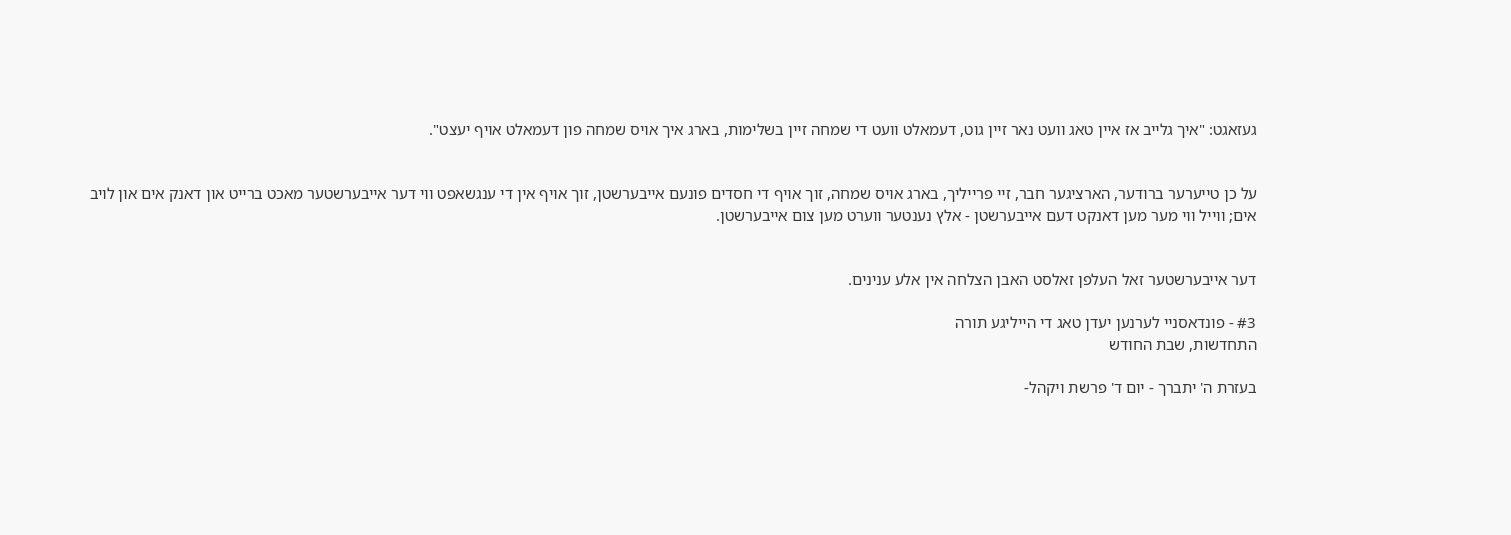געזאגט: "איך גלייב אז איין טאג וועט נאר זיין גוט, דעמאלט וועט די שמחה זיין בשלימות, בארג איך אויס שמחה פון דעמאלט אויף יעצט".


על כן טייערער ברודער, הארציגער חבר, זיי פרייליך, בארג אויס שמחה, זוך אויף די חסדים פונעם אייבערשטן, זוך אויף אין די ענגשאפט ווי דער אייבערשטער מאכט ברייט און דאנק אים און לויב אים; ווייל ווי מער מען דאנקט דעם אייבערשטן - אלץ נענטער ווערט מען צום אייבערשטן.


דער אייבערשטער זאל העלפן זאלסט האבן הצלחה אין אלע ענינים.

#3 - פונדאסניי לערנען יעדן טאג די הייליגע תורה
התחדשות, שבת החודש

בעזרת ה' יתברך - יום ד' פרשת ויקהל-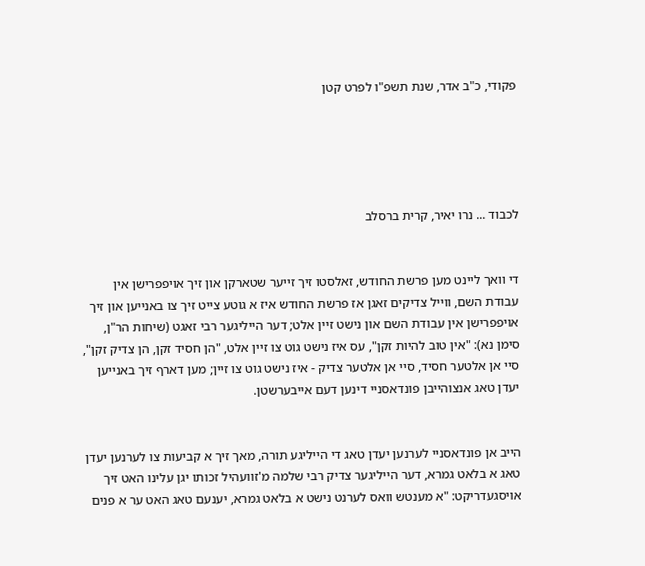פקודי, כ"ב אדר, שנת תשפ"ו לפרט קטן





לכבוד ... נרו יאיר, קרית ברסלב


די וואך ליינט מען פרשת החודש, זאלסטו זיך זייער שטארקן און זיך אויפפרישן אין עבודת השם, ווייל צדיקים זאגן אז פרשת החודש איז א גוטע צייט זיך צו באנייען און זיך אויפפרישן אין עבודת השם און נישט זיין אלט; דער הייליגער רבי זאגט (שיחות הר"ן, סימן נא): "אין טוב להיות זקן", עס איז נישט גוט צו זיין אלט, "הן חסיד זקן, הן צדיק זקן", סיי אן אלטער חסיד, סיי אן אלטער צדיק - איז נישט גוט צו זיין; מען דארף זיך באנייען יעדן טאג אנצוהייבן פונדאסניי דינען דעם אייבערשטן.


הייב אן פונדאסניי לערנען יעדן טאג די הייליגע תורה, מאך זיך א קביעות צו לערנען יעדן טאג א בלאט גמרא, דער הייליגער צדיק רבי שלמה מ'זוועהיל זכותו יגן עלינו האט זיך אויסגעדריקט: "א מענטש וואס לערנט נישט א בלאט גמרא, יענעם טאג האט ער א פנים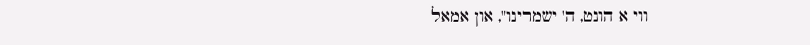ווי א הונט, ה' ישמרינו", און אמאל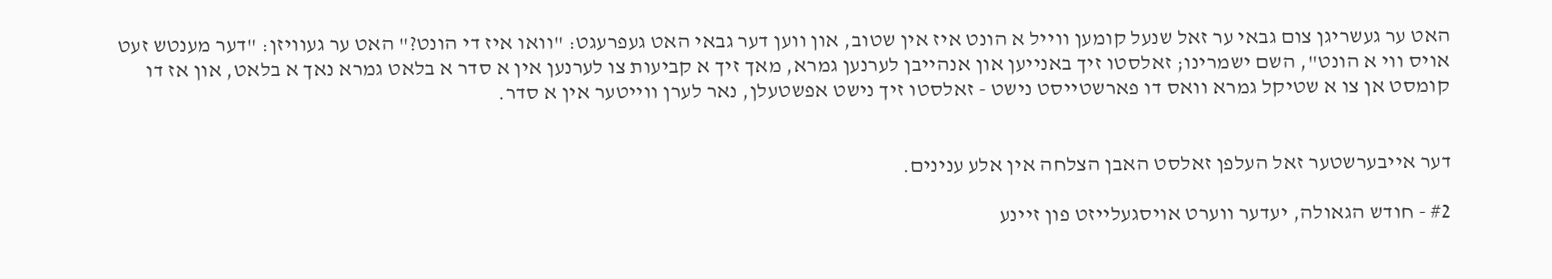האט ער געשריגן צום גבאי ער זאל שנעל קומען ווייל א הונט איז אין שטוב, און ווען דער גבאי האט געפרעגט: "וואו איז די הונט?" האט ער געוויזן: "דער מענטש זעט אויס ווי א הונט", השם ישמרינו; זאלסטו זיך באנייען און אנהייבן לערנען גמרא, מאך זיך א קביעות צו לערנען אין א סדר א בלאט גמרא נאך א בלאט, און אז דו קומסט אן צו א שטיקל גמרא וואס דו פארשטייסט נישט - זאלסטו זיך נישט אפשטעלן, נאר לערן ווייטער אין א סדר.


דער אייבערשטער זאל העלפן זאלסט האבן הצלחה אין אלע ענינים.

#2 - חודש הגאולה, יעדער ווערט אויסגעלייזט פון זיינע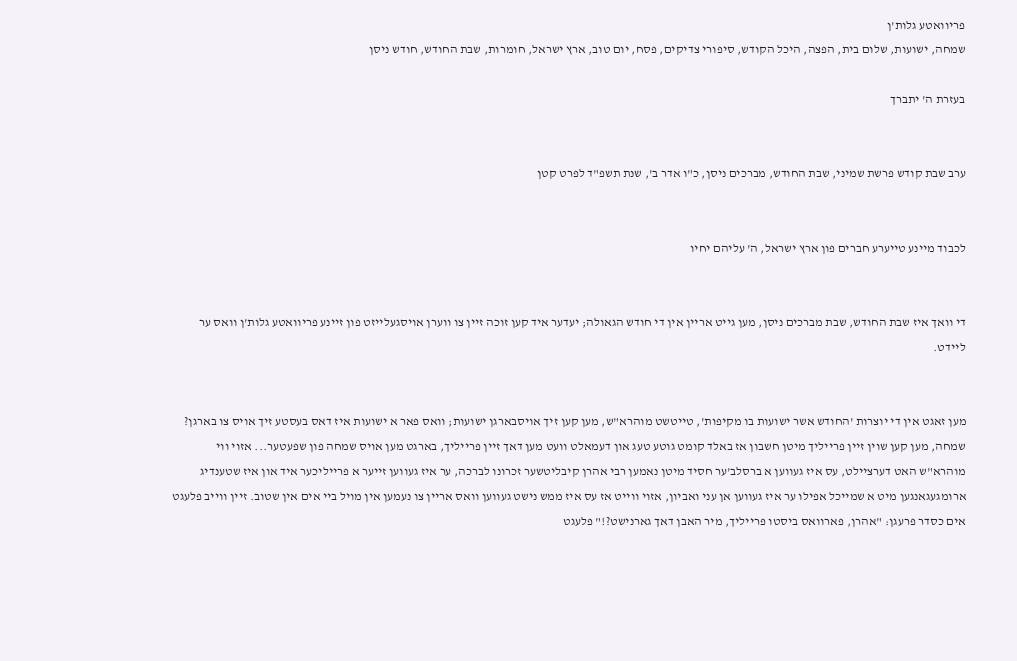פריוואטע גלות'ן
שמחה, ישועות, שלום בית, הפצה, היכל הקודש, סיפורי צדיקים, פסח, יום טוב, ארץ ישראל, חומרות, שבת החודש, חודש ניסן

בעזרת ה' יתברך


ערב שבת קודש פרשת שמיני, שבת החודש, מברכים ניסן, כ"ו אדר ב', שנת תשפ"ד לפרט קטן


לכבוד מיינע טייערע חברים פון ארץ ישראל, ה' עליהם יחיו


די וואך איז שבת החודש, שבת מברכים ניסן, מען גייט אריין אין די חודש הגאולה; יעדער איד קען זוכה זיין צו ווערן אויסגעלייזט פון זיינע פריוואטע גלות'ן וואס ער ליידט.


מען זאגט אין די יוצרות 'החודש אשר ישועות בו מקיפות', טייטשט מוהרא"ש, מען קען זיך אויסבארגן ישועות; וואס פאר א ישועות איז דאס בעסטע זיך אויס צו בארגן? שמחה, מען קען שוין זיין פרייליך מיטן חשבון אז באלד קומט גוטע טעג און דעמאלט וועט מען דאך זיין פרייליך, בארגט מען אויס שמחה פון שפעטער... אזוי ווי מוהרא"ש האט דערציילט, עס איז געווען א ברסלב'ער חסיד מיטן נאמען רבי אהרן קיבליטשער זכרונו לברכה, ער איז געווען זייער א פרייליכער איד און איז שטענדיג ארומגעגאנגען מיט א שמייכל אפילו ער איז געווען אן עני ואביון, אזוי ווייט אז עס איז ממש נישט געווען וואס אריין צו נעמען אין מויל ביי אים אין שטוב. זיין ווייב פלעגט אים כסדר פרעגן: "אהרן, פארוואס ביסטו פרייליך, מיר האבן דאך גארנישט?!" פלעגט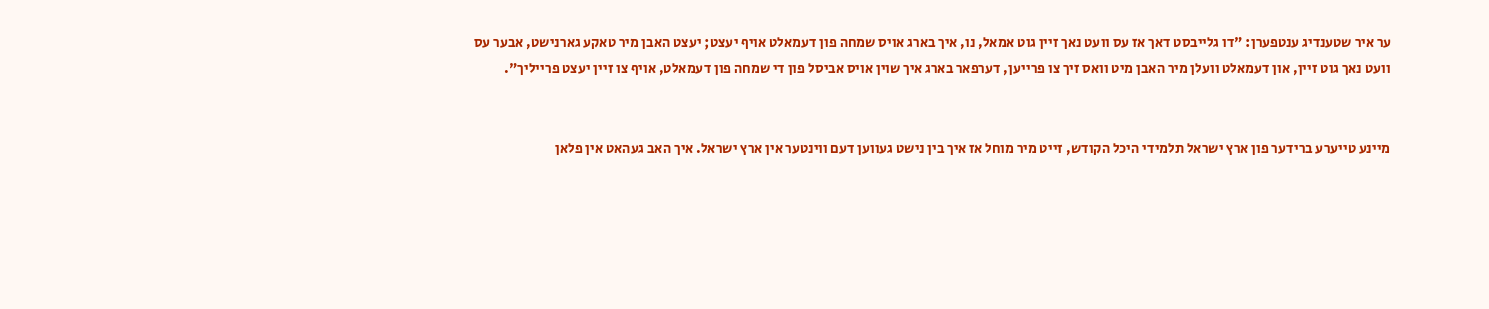ער איר שטענדיג ענטפערן: "דו גלייבסט דאך אז עס וועט נאך זיין גוט אמאל, נו, איך בארג אויס שמחה פון דעמאלט אויף יעצט; יעצט האבן מיר טאקע גארנישט, אבער עס וועט נאך גוט זיין, און דעמאלט וועלן מיר האבן מיט וואס זיך צו פרייען, דערפאר בארג איך שוין אויס אביסל פון די שמחה פון דעמאלט, אויף צו זיין יעצט פרייליך".


מיינע טייערע ברידער פון ארץ ישראל תלמידי היכל הקודש, זייט מיר מוחל אז איך בין נישט געווען דעם ווינטער אין ארץ ישראל. איך האב געהאט אין פלאן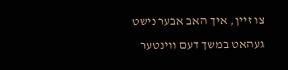צו זיין, איך האב אבער נישט געהאט במשך דעם ווינטער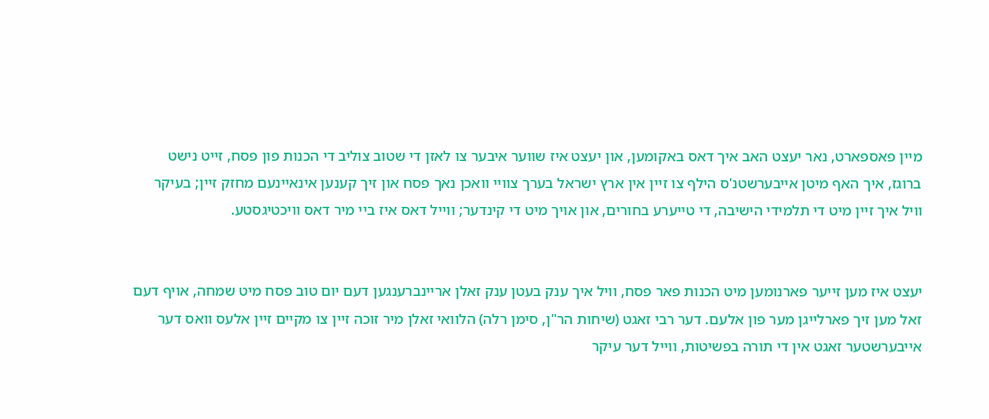מיין פאספארט, נאר יעצט האב איך דאס באקומען, און יעצט איז שווער איבער צו לאזן די שטוב צוליב די הכנות פון פסח, זייט נישט ברוגז, איך האף מיטן אייבערשטנ'ס הילף צו זיין אין ארץ ישראל בערך צוויי וואכן נאך פסח און זיך קענען אינאיינעם מחזק זיין; בעיקר וויל איך זיין מיט די תלמידי הישיבה, די טייערע בחורים, און אויך מיט די קינדער; ווייל דאס איז ביי מיר דאס וויכטיגסטע.


יעצט איז מען זייער פארנומען מיט הכנות פאר פסח, וויל איך ענק בעטן ענק זאלן אריינברענגען דעם יום טוב פסח מיט שמחה, אויף דעם זאל מען זיך פארלייגן מער פון אלעם. דער רבי זאגט (שיחות הר"ן, סימן רלה) הלוואי זאלן מיר זוכה זיין צו מקיים זיין אלעס וואס דער אייבערשטער זאגט אין די תורה בפשיטות, ווייל דער עיקר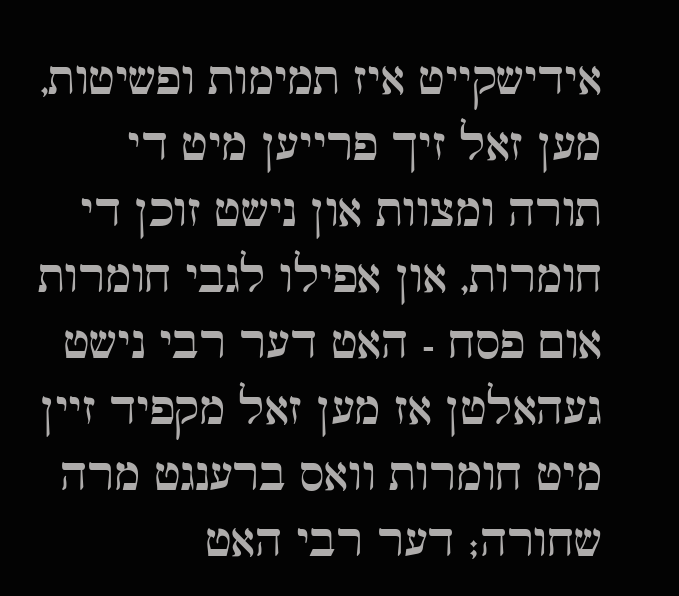אידישקייט איז תמימות ופשיטות, מען זאל זיך פרייען מיט די תורה ומצוות און נישט זוכן די חומרות, און אפילו לגבי חומרות אום פסח - האט דער רבי נישט געהאלטן אז מען זאל מקפיד זיין מיט חומרות וואס ברענגט מרה שחורה; דער רבי האט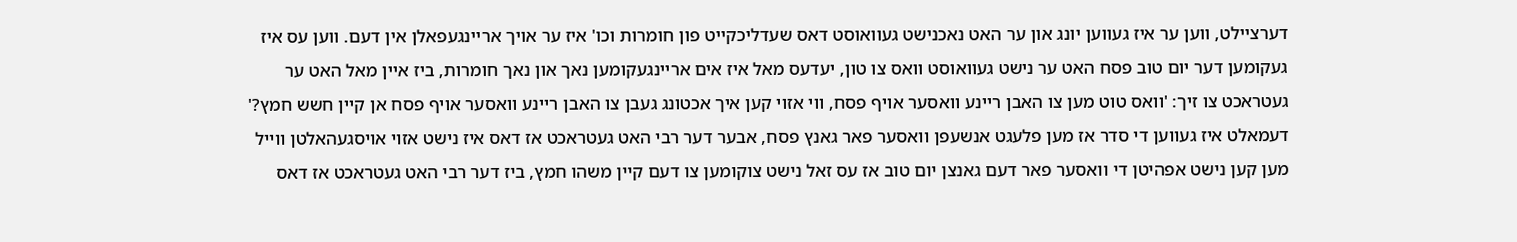דערציילט, ווען ער איז געווען יונג און ער האט נאכנישט געוואוסט דאס שעדליכקייט פון חומרות וכו' איז ער אויך אריינגעפאלן אין דעם. ווען עס איז געקומען דער יום טוב פסח האט ער נישט געוואוסט וואס צו טון, יעדעס מאל איז אים אריינגעקומען נאך און נאך חומרות, ביז איין מאל האט ער געטראכט צו זיך: 'וואס טוט מען צו האבן ריינע וואסער אויף פסח, ווי אזוי קען איך אכטונג געבן צו האבן ריינע וואסער אויף פסח אן קיין חשש חמץ?' דעמאלט איז געווען די סדר אז מען פלעגט אנשעפן וואסער פאר גאנץ פסח, אבער דער רבי האט געטראכט אז דאס איז נישט אזוי אויסגעהאלטן ווייל מען קען נישט אפהיטן די וואסער פאר דעם גאנצן יום טוב אז עס זאל נישט צוקומען צו דעם קיין משהו חמץ, ביז דער רבי האט געטראכט אז דאס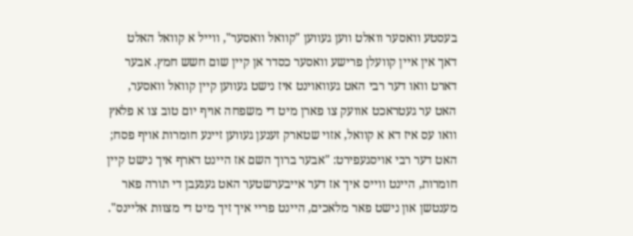בעסטע וואסער וואלט ווען געווען "קוואל וואסער", ווייל א קוואל האלט דאך אין איין קוועלן פרישע וואסער כסדר אן קיין שום חשש חמץ. אבער דארט וואו דער רבי האט געוואוינט איז נישט געווען קיין קוואל וואסער, האט ער געטראכט אוועק צו פארן מיט די משפחה אויף יום טוב צו א פלאץ וואו עס איז דא א קוואל, אזוי שטארק זענען געווען זיינע חומרות אויף פסח; האט דער רבי אויסגעפירט: "אבער ברוך השם אז היינט דארף איך נישט קיין חומרות, היינט ווייס איך אז דער אייבערשטער האט געגעבן די תורה פאר מענטשן און נישט פאר מלאכים, היינט פריי איך זיך מיט די מצוות אליינס".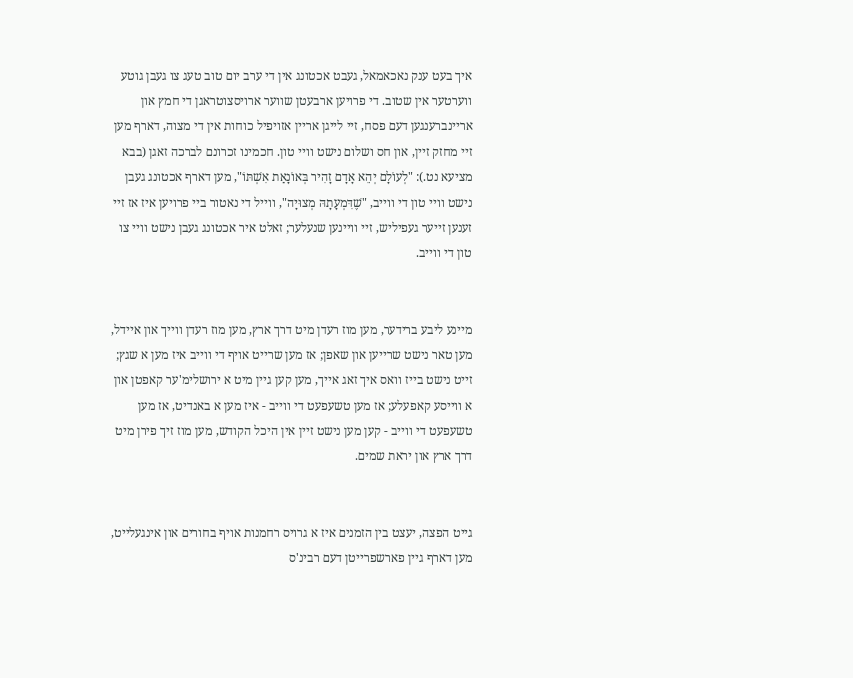איך בעט ענק נאכאמאל, געבט אכטונג אין די ערב יום טוב טעג צו געבן גוטע ווערטער אין שטוב. די פרויען ארבעטן שווער ארויסצוטראגן די חמץ און אריינברענגען דעם פסח, זיי לייגן אריין אזויפיל כוחות אין די מצוה, דארף מען זיי מחזק זיין, און חס ושלום נישט וויי טון. חכמינו זכרונם לברכה זאגן (בבא מציעא נט.): "לְעוֹלָם יְהֵא אָדָם זָהִיר בְּאוֹנָאַת אִשְׁתּוֹ", מען דארף אכטונג געבן נישט וויי טון די ווייב, "שֶׁדִּמְעָתָהּ מְצוּיָה", ווייל די נאטור ביי פרויען איז אז זיי זענען זייער געפיליש, זיי וויינען שנעלער; זאלט איר אכטונג געבן נישט וויי צו טון די ווייב.


מיינע ליבע ברידער, מען מוז רעדן מיט דרך ארץ, מען מוז רעדן ווייך און איידל, מען טאר נישט שרייען און שאפן; אז מען שרייט אויף די ווייב איז מען א שגץ; זייט נישט בייז וואס איך זאג אייך, מען קען גיין מיט א ירושלימ'ער קאפטן און א ווייסע קאפעלע; אז מען טשעפעט די ווייב - איז מען א באנדיט, אז מען טשעפעט די ווייב - קען מען נישט זיין אין היכל הקודש, מען מוז זיך פירן מיט דרך ארץ און יראת שמים.


גייט הפצה, יעצט בין הזמנים איז א גרויס רחמנות אויף בחורים און אינגעלייט, מען דארף גיין פארשפרייטן דעם רבינ'ס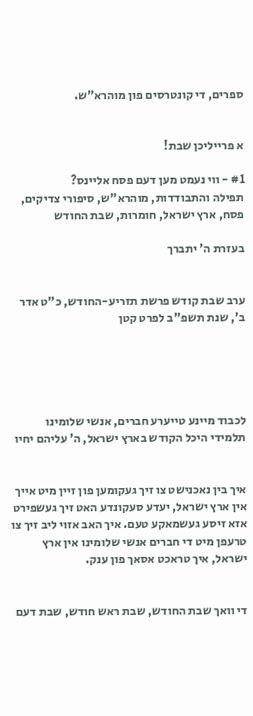ספרים, די קונטרסים פון מוהרא"ש.


א פרייליכן שבת!

#1 - ווי נעמט מען דעם פסח אליינס?
תפילה והתבודדות, מוהרא"ש, סיפורי צדיקים, פסח, ארץ ישראל, חומרות, שבת החודש

בעזרת ה' יתברך


ערב שבת קודש פרשת תזריע-החודש, כ"ט אדר ב', שנת תשפ"ב לפרט קטן





לכבוד מיינע טייערע חברים, אנשי שלומינו תלמידי היכל הקודש בארץ ישראל, ה' עליהם יחיו


איך בין נאכנישט צו זיך געקומען פון זיין מיט אייך אין ארץ ישראל, יעדע סעקונדע האט זיך געשפירט אזא זיסע געשמאקע טעם. איך האב אזוי ליב זיך צו טרעפן מיט די חברים אנשי שלומינו אין ארץ ישראל, איך טראכט אסאך פון ענק.


די וואך שבת החודש, שבת ראש חודש, שבת דעם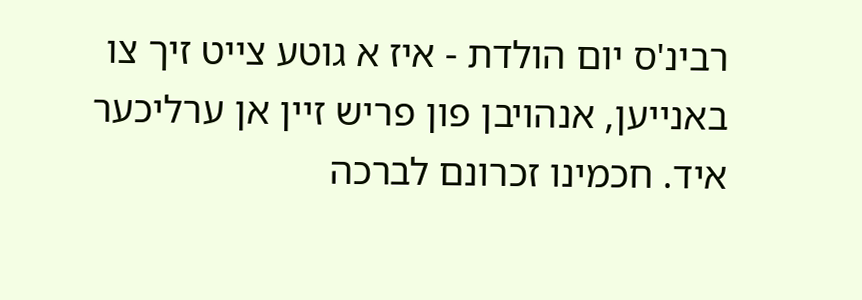רבינ'ס יום הולדת - איז א גוטע צייט זיך צו באנייען, אנהויבן פון פריש זיין אן ערליכער איד. חכמינו זכרונם לברכה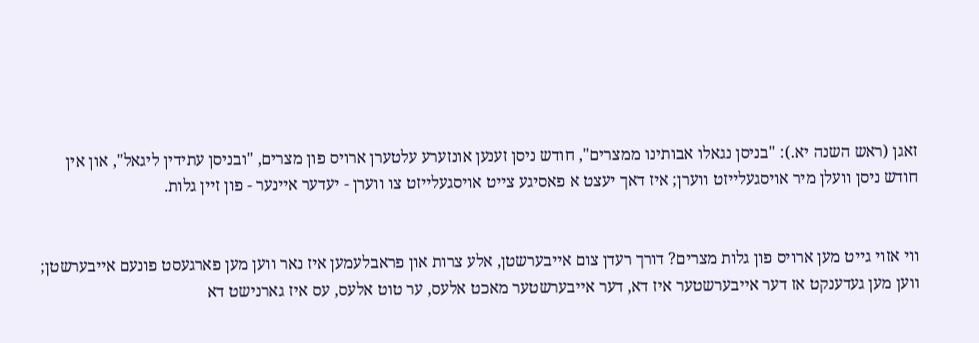זאגן (ראש השנה יא.): "בניסן נגאלו אבותינו ממצרים", חודש ניסן זענען אונזערע עלטערן ארויס פון מצרים, "ובניסן עתידין ליגאל", און אין חודש ניסן וועלן מיר אויסגעלייזט ווערן; איז דאך יעצט א פאסיגע צייט אויסגעלייזט צו ווערן - יעדער איינער - פון זיין גלות.


ווי אזוי גייט מען ארויס פון גלות מצרים? דורך רעדן צום אייבערשטן, אלע צרות און פראבלעמען איז נאר ווען מען פארגעסט פונעם אייבערשטן; ווען מען געדענקט אז דער אייבערשטער איז דא, דער אייבערשטער מאכט אלעס, ער טוט אלעס, עס איז גארנישט דא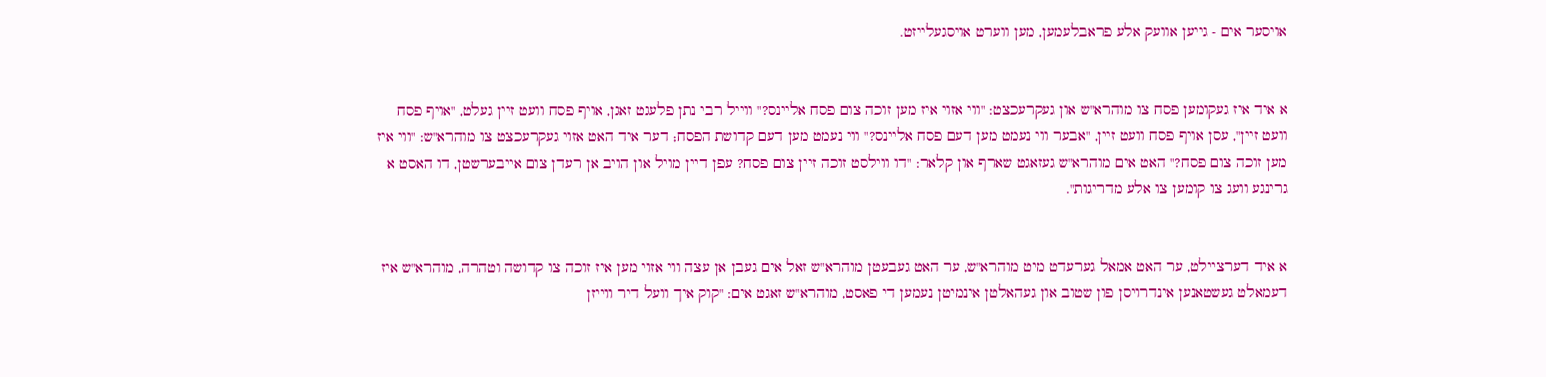אויסער אים - גייען אוועק אלע פראבלעמען, מען ווערט אויסגעלייזט.


א איד איז געקומען פסח צו מוהרא"ש און געקרעכצט: "ווי אזוי איז מען זוכה צום פסח אליינס?" ווייל רבי נתן פלעגט זאגן, אויף פסח וועט זיין געלט, "אויף פסח וועט זיין", עסן אויף פסח וועט זיין, "אבער ווי נעמט מען דעם פסח אליינס?" ווי נעמט מען דעם קדושת הפסח; דער איד האט אזוי געקרעכצט צו מוהרא"ש: "ווי איז מען זוכה צום פסח?" האט אים מוהרא"ש געזאגט שארף און קלאר: "דו ווילסט זוכה זיין צום פסח? עפן דיין מויל און הויב אן רעדן צום אייבערשטן, דו האסט א גרינגע וועג צו קומען צו אלע מדריגות".


א איד דערציילט, ער האט אמאל גערעדט מיט מוהרא"ש, ער האט געבעטן מוהרא"ש זאל אים געבן אן עצה ווי אזוי מען איז זוכה צו קדושה וטהרה, מוהרא"ש איז דעמאלט געשטאנען אינדרויסן פון שטוב און געהאלטן אינמיטן נעמען די פאסט, מוהרא"ש זאגט אים: "קוק איך וועל דיר ווייזן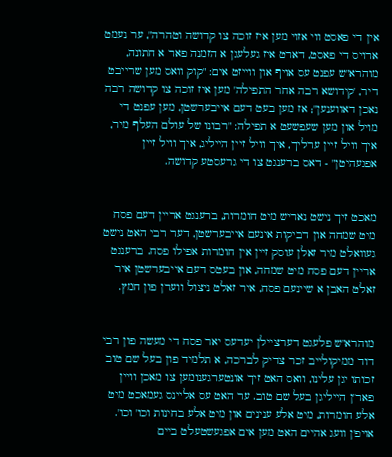אין די פאסט ווי אזוי מען איז זוכה צו קדושה וטהרה", ער נעמט ארויס די פאסט, דארט איז געלעגן א הזמנה פאר א חתונה, מוהרא"ש עפנט עס אויף און ווייזט אים: "קוק וואס מען שרייבט דיר, 'קידושא רבה אחר התפילה' מען איז זוכה צו קדושה רבה נאכן דאווענען"; אז מען בעט דעם אייבערשטן, מען עפנט די מויל און מען שעפשעט א תפילה: "רבונו של עולם העלף מיר, איך וויל זיין ערליך, איך וויל זיין הייליג, איך וויל זיין אפגעהיטן" - דאס ברענגט צו די גרעסטע קדושה.


מאכט זיך נישט נאריש מיט חומרות, ברענגט אריין דעם פסח מיט שמחה און דביקות אינעם אייבערשטן, דער רבי האט נישט געוואלט מיר זאלן עוסק זיין אין חומרות אפילו פסח. ברענגט אריין דעם פסח מיט שמחה, און בעטס דעם אייבערשטן איר זאלט האבן א שיינעם פסח, איר זאלט ניצול ווערן פון חמץ.


מוהרא"ש פלעגט דערציילן יעדעס יאר פסח די מעשה פון רבי דוד ממיקולייב זכר צדיק לברכה, א תלמיד פון בעל שם טוב זכותו יגן עלינו, וואס האט זיך אונטערגענומען צו מאכן וויין פאר'ן הייליגן בעל שם טוב. ער האט עס אליינס געמאכט מיט אלע חומרות, מיט אלע ענינים און מיט אלע בחינות וכו' וכו'. אויפ'ן וועג אהיים האט מען אים אפגעשטעלט ביים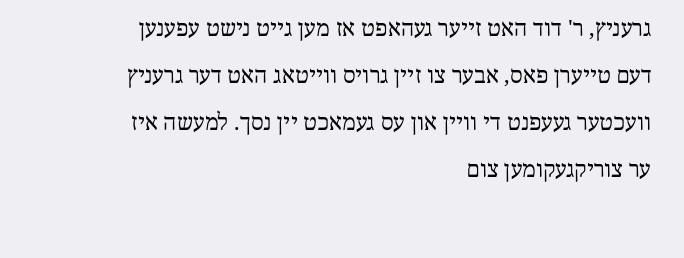גרעניץ, ר' דוד האט זייער געהאפט אז מען גייט נישט עפענען דעם טייערן פאס, אבער צו זיין גרויס ווייטאג האט דער גרעניץ וועכטער געעפנט די וויין און עס געמאכט יין נסך. למעשה איז ער צוריקגעקומען צום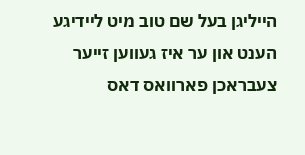הייליגן בעל שם טוב מיט ליידיגע הענט און ער איז געווען זייער צעבראכן פארוואס דאס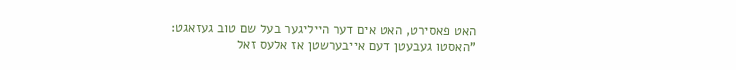האט פאסירט, האט אים דער הייליגער בעל שם טוב געזאגט: "האסטו געבעטן דעם אייבערשטן אז אלעס זאל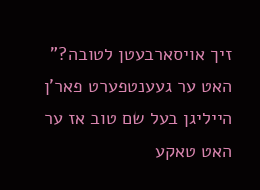זיך אויסארבעטן לטובה?" האט ער געענטפערט פאר'ן הייליגן בעל שם טוב אז ער האט טאקע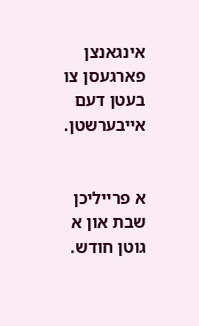אינגאנצן פארגעסן צו בעטן דעם אייבערשטן.


א פרייליכן שבת און א גוטן חודש.